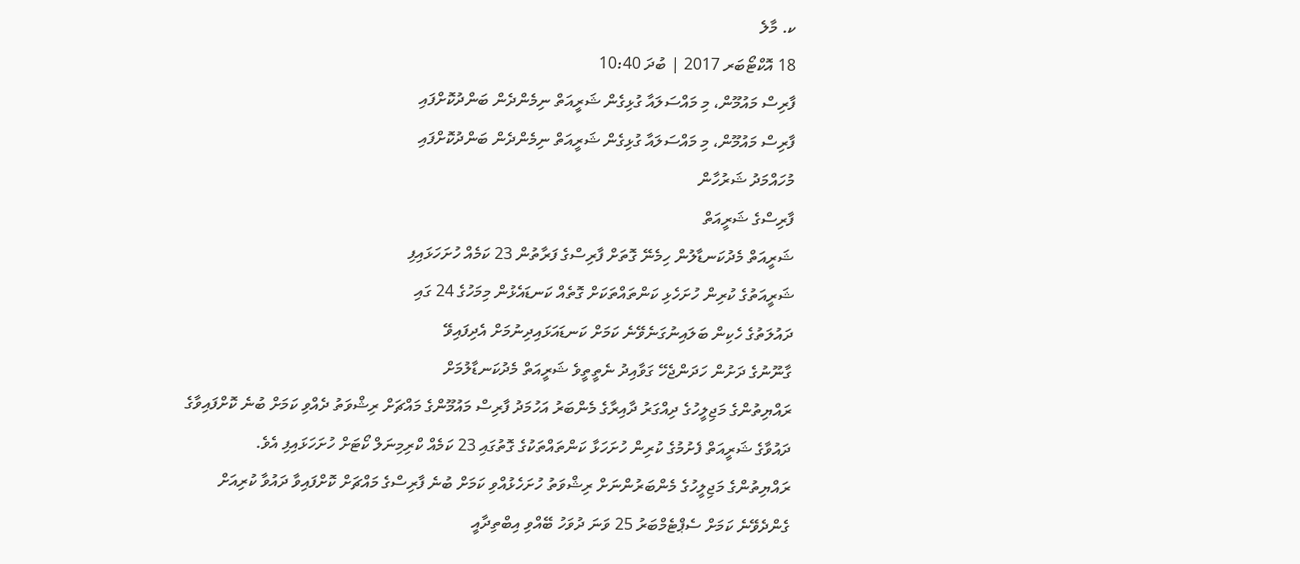ކ. މާލެ
18 އޮކްޓޯބަރ 2017 | ބުދަ 10:40
ފާރިސް މައުމޫން، މި މައްސަލައާ ގުޅިގެން ޝަރީއަތް ނިމެންދެން ބަންދުކޮށްފައި
ފާރިސް މައުމޫން، މި މައްސަލައާ ގުޅިގެން ޝަރީއަތް ނިމެންދެން ބަންދުކޮށްފައި
މުހައްމަދު ޝަރުހާން
ފާރިސްގެ ޝަރީއަތް
ޝަރީއަތް މެދުކަނޑާލުން ހިމެނޭ ގޮތަށް ފާރިސްގެ ފަރާތުން 23 ކަމެއް ހުށަހަޅައިފި
ޝަރީއަތުގެ ކުރިން ހުށަހެޅި ކަންތައްތަކަށް ގޮތެއް ކަނޑައެޅުން މިމަހުގެ 24 ގައި
ދައުލަތުގެ ހެކިން ބަލައިނުގަނެވޭނެ ކަމަށް ކަނޑައަޅައިދިނުމަށް އެދިފައިވޭ
ގާނޫނުގެ ދަށުން ހަދަންޖެހޭ ގަވާއިދު ނެތީތީވެ ޝަރީއަތް މެދުކަނޑާލުމަށް
ރައްޔިތުންގެ މަޖިލީހުގެ ދިއްގަރު ދާއިރާގެ މެންބަރު އަހުމަދު ފާރިސް މައުމޫންގެ މައްޗަށް ރިޝްވަތު ދެއްވި ކަމަށް ބުނެ ކޮށްފައިވާގެ ދައުވާގެ ޝަރީއަތް ފެށުމުގެ ކުރިން ހުށަހަޅާ ކަންތައްތަކުގެ ގޮތުގައި 23 ކަމެއް ކްރިމިނަލް ކޯޓަށް ހުށަހަޅައިފި އެވެ.
ރައްޔިތުންގެ މަޖިލީހުގެ މެންބަރުންނަށް ރިޝްވަތު ހުށަހެޅުއްވި ކަމަށް ބުނެ ފާރިސްގެ މައްޗަށް ކޮށްފައިވާ ދައުވާ ކުރިއަށް ގެންދެވޭނެ ކަމަށް ސެޕްޓެމްބަރު 25 ވަނަ ދުވަހު ބޭއްވި އިބްތިދާއީ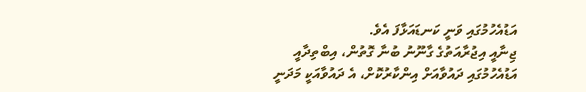އަޑުއެހުމުގައި ވަނީ ކަނޑައަޅާފަ އެވެ.
ޖިނާއީ އިޖުރާއަތުގެ ގާނޫނު ބުނާ ގޮތުން، އިބްތިދާއީ އަޑުއެހުމުގައި ދައުވާއަށް އިންކާރުކޮށް، އެ ދައުވާއަކީ މަދަނީ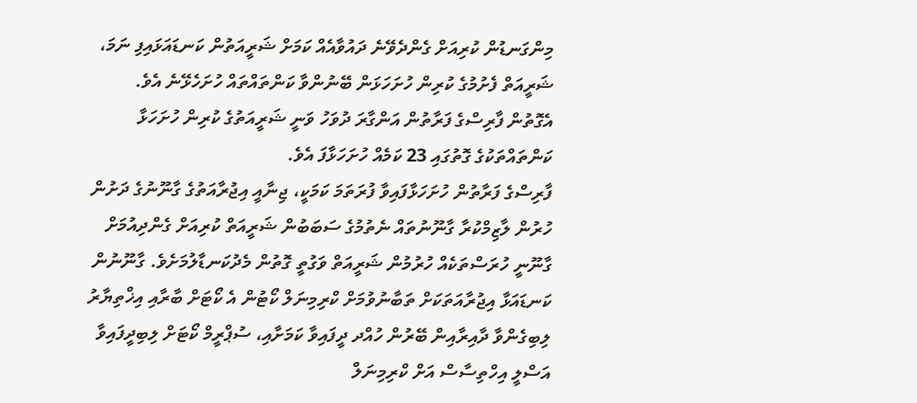މިންގަނޑުން ކުރިއަށް ގެންދެވޭނެ ދައުވާއެއް ކަމަށް ޝަރީއަތުން ކަނޑައަޅައިފި ނަމަ، ޝަރީއަތް ފެށުމުގެ ކުރިން ހުށަހަޅަން ބޭނުންވާ ކަންތައްތައް ހުށަހެޅޭނެ އެވެ.
އެގޮތުން ފާރިސްގެ ފަރާތުން އަންގާރަ ދުވަހު ވަނީ ޝަރީއަތުގެ ކުރިން ހުށަހަޅާ ކަންތައްތަކުގެ ގޮތުގައި 23 ކަމެއް ހުށަހަޅާފަ އެވެ.
ފާރިސްގެ ފަރާތުން ހުށަހަޅާފައިވާ ފުރަތަމަ ކަމަކީ، ޖިނާއީ އިޖުރާއަތުގެ ގާނޫނުގެ ދަށުން ހުރުން ލާޒިމްކުރާ ގާނޫނުތައް ނެތުމުގެ ސަބަބުން ޝަރީއަތް ކުރިއަށް ގެންދިއުމަށް ގާނޫނީ ހުރަސްތަކެއް ހުރުމުން ޝަރީއަތް ވަގުތީ ގޮތުން މެދުކަނޑާލުމަށެވެ. ގާނޫނުން ކަނޑައަޅާ އިޖުރާއަތަކަށް ތަބާނުވުމަށް ކްރިމިނަލް ކޯޓުން އެ ކޯޓަށް ބާރާއި އިޚްތިޔާރު ލިބިގެންވާ ދާއިރާއިން ބޭރުން ހުއްދ ދީފައިވާ ކަމަށާއި، ސުޕްރީމް ކޯޓަށް ލިބިދީފައިވާ އަސްލީ އިހްތިސާސް އަށް ކްރިމިނަލް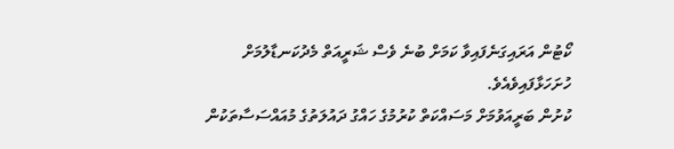ކޯޓުން އަރައިގަނެފައިވާ ކަމަށް ބުނެ ވެސް ޝަރީއަތް މެދުކަނޑާލުމަށް ހުށަހަޅާފައިވެއެވެ.
ކުށުން ބަރީއަވުމަށް މަސައްކަތް ކުރުމުގެ ހައްގު ދައުލަތުގެ މުއައްސަސާތަކުން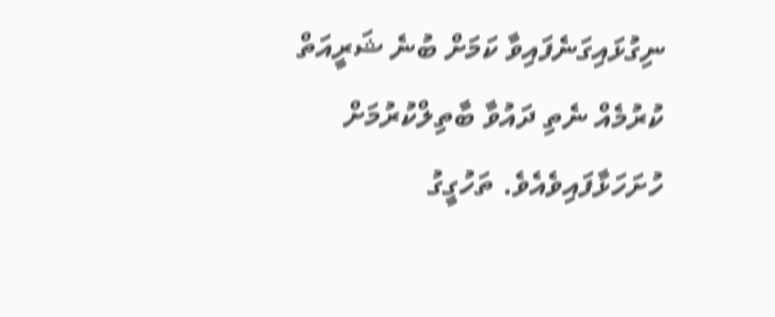ނިގުޅައިގަނެފައިވާ ކަމަށް ބުނެ ޝަރީއަތް ކުރުމެއް ނެތި ދައުވާ ބާތިލްކުރުމަށް ހުށަހަޅާފައިވެއެވެ. ތަހުގީގު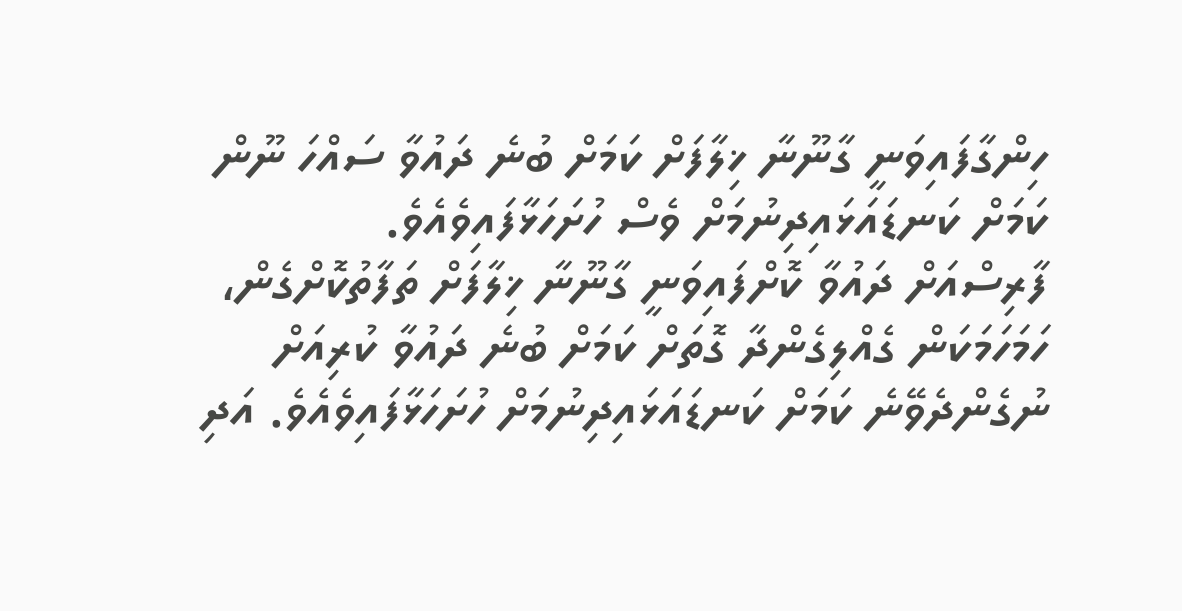ހިންގާފައިވަނީ ގާނޫނާ ޚިލާފަށް ކަމަށް ބުނެ ދައުވާ ސައްހަ ނޫން ކަމަށް ކަނޑައަޅައިދިނުމަށް ވެސް ހުށަހަޅާފައިވެއެވެ.
ފާރިސްއަށް ދައުވާ ކޮށްފައިވަނީ ގާނޫނާ ޚިލާފަށް ތަފާތުކޮށްގެން، ހަމަހަމަކަން ގެއްލިގެންދާ ގޮތަށް ކަމަށް ބުނެ ދައުވާ ކުރިއަށް ނުގެންދެވޭނެ ކަމަށް ކަނޑައަޅައިދިނުމަށް ހުށަހަޅާފައިވެއެވެ. އަދި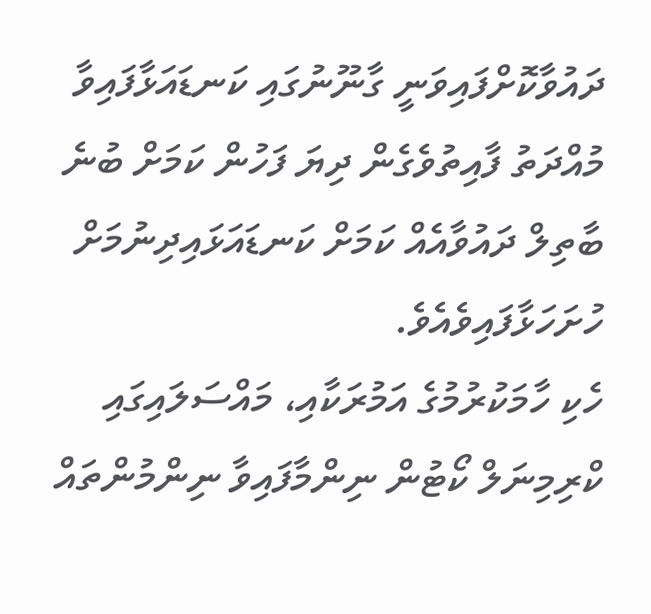ދައުވާކޮށްފައިވަނީ ގާނޫނުގައި ކަނޑައަޅާފައިވާ މުއްދަތު ފާއިތުވެގެން ދިޔަ ފަހުން ކަމަށް ބުނެ ބާތިލް ދައުވާއެއް ކަމަށް ކަނޑައަޅައިދިނުމަށް ހުށަހަޅާފައިވެއެވެ.
ހެކި ހާމަކުރުމުގެ އަމުރަކާއި، މައްސަލައިގައި ކްރިމިނަލް ކޯޓުން ނިންމާފައިވާ ނިންމުންތައް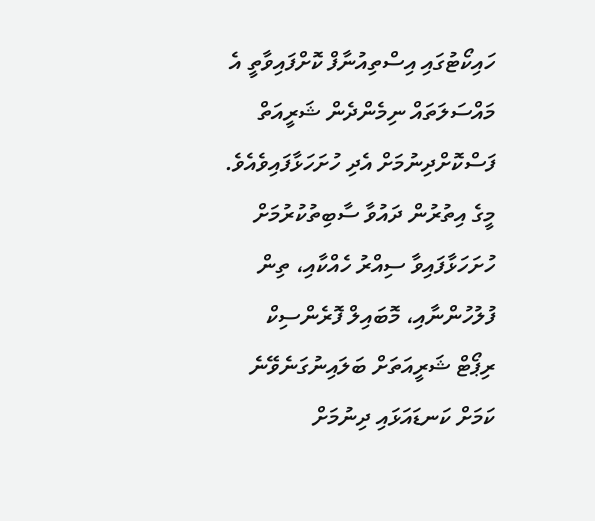ހައިކޯޓުގައި އިސްތިއުނާފް ކޮށްފައިވާތީ އެ މައްސަލަތައް ނިމެންދެން ޝަރީއަތް ފަސްކޮށްދިނުމަށް އެދި ހުށަހަޅާފައިވެއެވެ.
މީގެ އިތުރުން ދައުވާ ސާބިތުކުރުމަށް ހުށަހަޅާފައިވާ ސިއްރު ހެއްކާއި، ތިން ފުލުހުންނާއި، މޮބައިލް ފޮރެންސިކް ރިޕޯޓް ޝަރީއަތަށް ބަލައިނުގަނެވޭނެ ކަމަށް ކަނޑައަޅައި ދިނުމަށް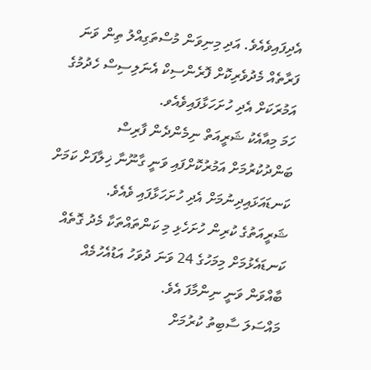އެދިފައިވެއެވެ. އަދި މިނިވަން މުސްތަގިއްލު ތިން ވަނަ ފަރާތެއް މެދުވެރިކޮށް ފޮރެންސިކް އެނަލިސިސް ހެދުމުގެ އަމުރަކަށް އެދި ހުށަހަޅާފައިވެއެވ.
ހަމަ މިއާއެކު ޝަރީއަތް ނިމެންދެން ފާރިސް ބަންދުކުރުމަށް އަމުރުކޮށްފައި ވަނީ ގާނޫނާ ޚިލާފަށް ކަމަށް ކަނޑައަޅައިދިނުމަށް އެދި ހުށަހަޅާފައި ވެއެވެ.
ޝަރީއަތުގެ ކުރިން ހުށަހެޅި މި ކަންތައްތަކާ މެދު ގޮތެއް ކަނޑައެޅުމަށް މިމަހުގެ 24 ވަނަ ދުވަހު އަޑުއެހުމެއް ބާއްވަން ވަނީ ނިންމާފަ އެވެ.
މައްސަލަ ސާބިތު ކުރުމަށް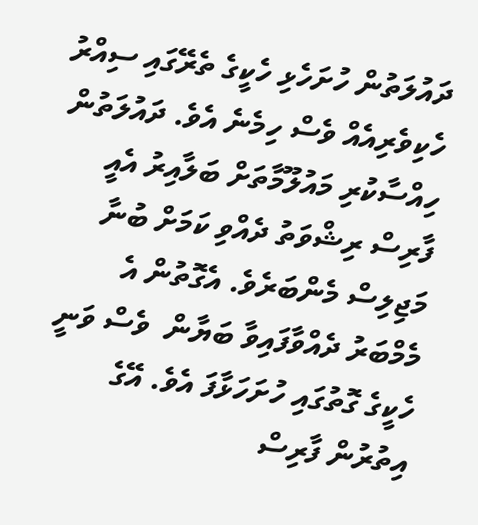ދައުލަތުން ހުށަހެޅި ހެކީގެ ތެރޭގައި ސިއްރު ހެކިވެރިއެއް ވެސް ހިމެނެ އެވެ. ދައުލަތުން ހިއްސާކުރި މައުލޫމާތަށް ބަލާއިރު އެއީ ފާރިސް ރިޝްވަތު ދެއްވި ކަމަށް ބުނާ މަޖިލިސް މެންބަރެވެ. އެގޮތުން އެ މެމްބަރު ދެއްވާފައިވާ ބަޔާން  ވެސް ވަނީ ހެކީގެ ގޮތުގައި ހުށަހަޅާފަ އެވެ. އޭގެ އިތުރުން ފާރިސް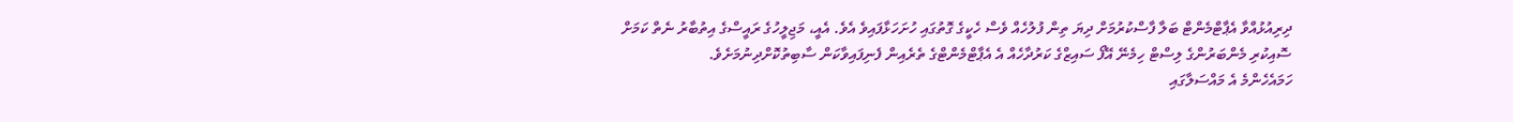ދިރިއުޅުއްވާ އެޕާޓްމެންޓް ބަލާ ފާސްކުރުމަށް ދިޔަ ތިން ފުލުހެއް ވެސް ހެކީގެ ގޮތުގައި ހުށަހަޅާފައިވެ އެވެ. އެއީ، މަޖިލީހުގެ ރައީސްގެ އިތުބާރު ނެތް ކަމަށް ސޮއިކުރި މެންބަރުންގެ ލިސްޓް ހިމެނޭ އޭފޯ ސައިޒްގެ ކަރުދާހެއް އެ އެޕާޓްމެންޓްގެ ތެރެއިން ފެނިފައިވާކަން ސާބިތުކޮށްދިނުމަށެވެ.
ހަމައެހެންމެ އެ މައްސަލާގައި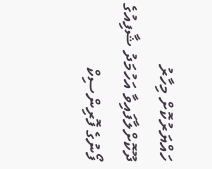ހައްޔަރުކޮށް މިހާރު ދޫކޮށްލާފައިވާ އަހުމަދު ޝާފިއުގެ ފޯނުގެ ފޮރިންސިކް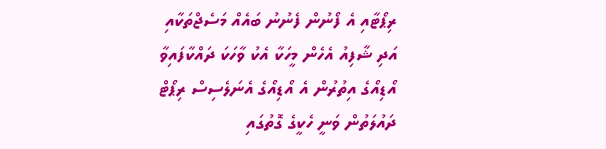ރިޕޯޓާއި އެ ފޯނުން ފެނުނު ބައެއް މަސެޖްތަކާއި އަދި ޝާފިއު އެހެން މީހަކާ އެކު ވާހަކަ ދައްކާފައިވާ އޯޑިއޯގެ އިތުރުން އެ އޯޑިއޯގެ އެނަލެސިސް ރިޕޯޓް ދައުލަތުން ވަނީ ހެކީގެ ގޮތުގައި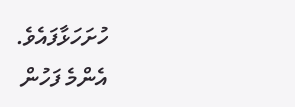ހުށަހަޅާފައެވެ.
އެންމެ ފަހުން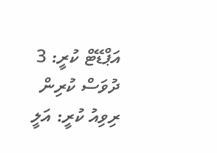އަޕްޑޭޓް ކުރީ: 3 ދުވަސް ކުރިން
ރިވިއު ކުރީ: އަލީ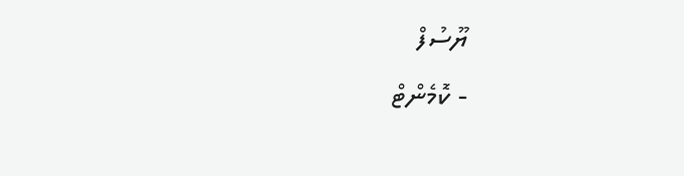ޔޫސުފް
- ކޮމެންޓް